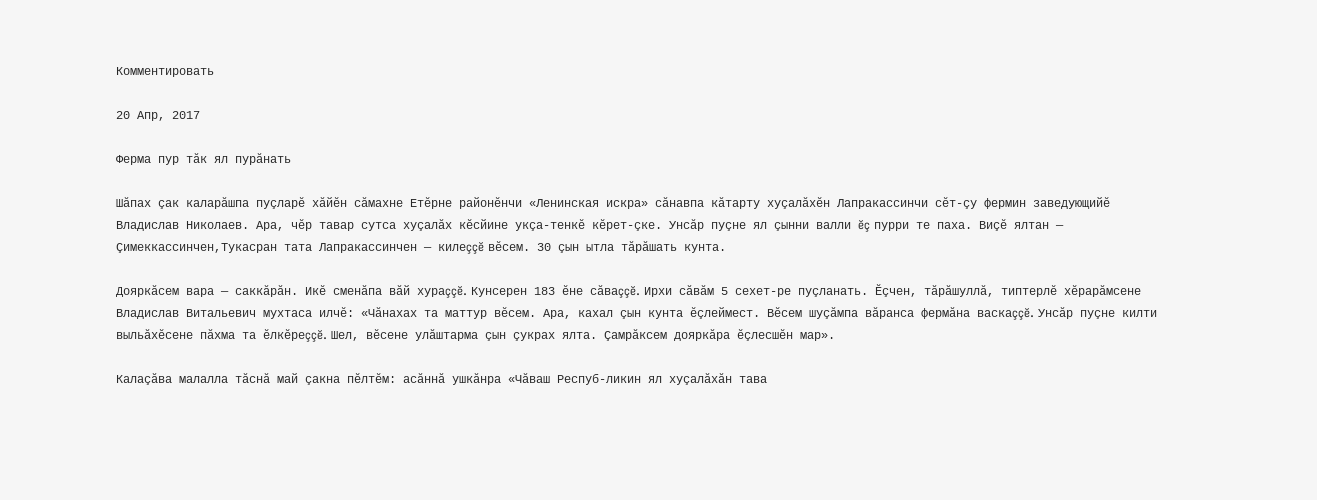Комментировать

20 Апр, 2017

Ферма пур тăк ял пурăнать

Шăпах çак каларăшпа пуçларĕ хăйĕн сăмахне Етĕрне районĕнчи «Ленинская искра» сăнавпа кăтарту хуçалăхĕн Лапракассинчи сĕт-çу фермин заведующийĕ Владислав Николаев. Ара, чĕр тавар сутса хуçалăх кĕсйине укçа-тенкĕ кĕрет-çке. Унсăр пуçне ял çынни валли ĕç пурри те паха. Виçĕ ялтан — Çимеккассинчен,Тукасран тата Лапракассинчен — килеççĕ вĕсем. 30 çын ытла тăрăшать кунта.

Дояркăсем вара — саккăрăн. Икĕ сменăпа вăй хураççĕ. Кунсерен 183 ĕне сăваççĕ. Ирхи сăвăм 5 сехет-ре пуçланать. Ĕçчен, тăрăшуллă, типтерлĕ хĕрарăмсене Владислав Витальевич мухтаса илчĕ: «Чăнахах та маттур вĕсем. Ара, кахал çын кунта ĕçлеймест. Вĕсем шуçăмпа вăранса фермăна васкаççĕ. Унсăр пуçне килти выльăхĕсене пăхма та ĕлкĕреççĕ. Шел, вĕсене улăштарма çын çукрах ялта. Çамрăксем дояркăра ĕçлесшĕн мар».

Калаçăва малалла тăснă май çакна пĕлтĕм: асăннă ушкăнра «Чăваш Респуб-ликин ял хуçалăхăн тава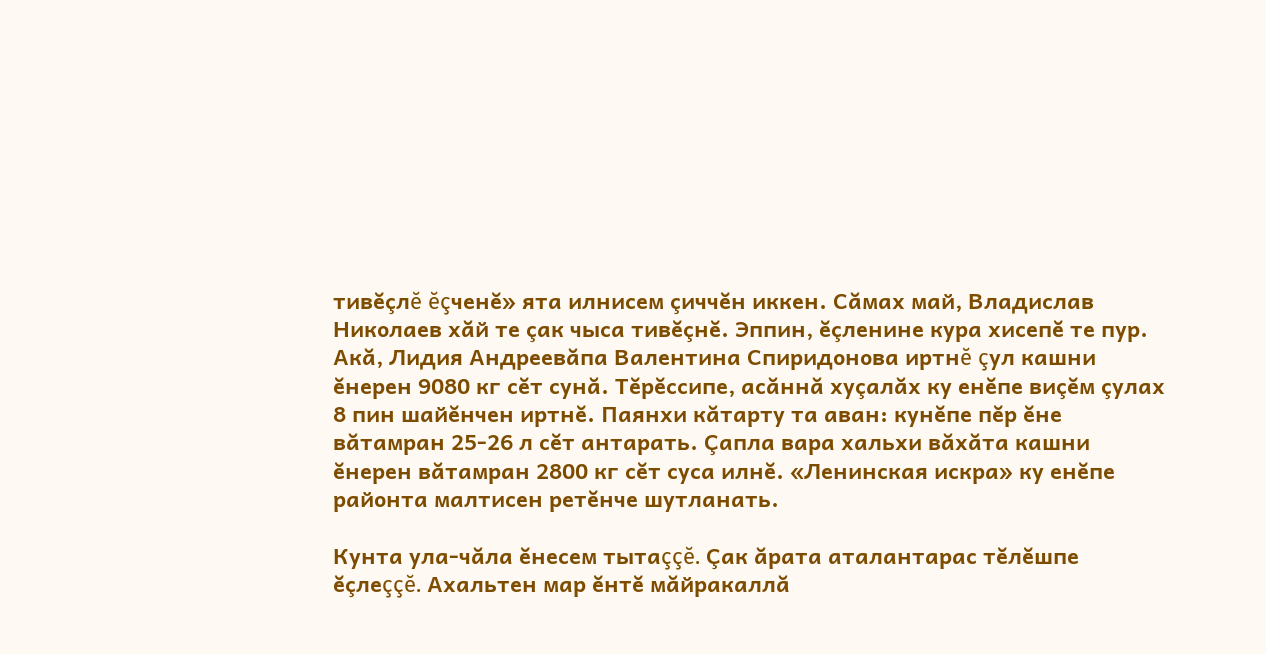тивĕçлĕ ĕçченĕ» ята илнисем çиччĕн иккен. Сăмах май, Владислав Николаев хăй те çак чыса тивĕçнĕ. Эппин, ĕçленине кура хисепĕ те пур. Акă, Лидия Андреевăпа Валентина Спиридонова иртнĕ çул кашни ĕнерен 9080 кг сĕт сунă. Тĕрĕссипе, асăннă хуçалăх ку енĕпе виçĕм çулах 8 пин шайĕнчен иртнĕ. Паянхи кăтарту та аван: кунĕпе пĕр ĕне вăтамран 25-26 л сĕт антарать. Çапла вара хальхи вăхăта кашни ĕнерен вăтамран 2800 кг сĕт суса илнĕ. «Ленинская искра» ку енĕпе районта малтисен ретĕнче шутланать.

Кунта ула-чăла ĕнесем тытаççĕ. Çак ăрата аталантарас тĕлĕшпе ĕçлеççĕ. Ахальтен мар ĕнтĕ мăйракаллă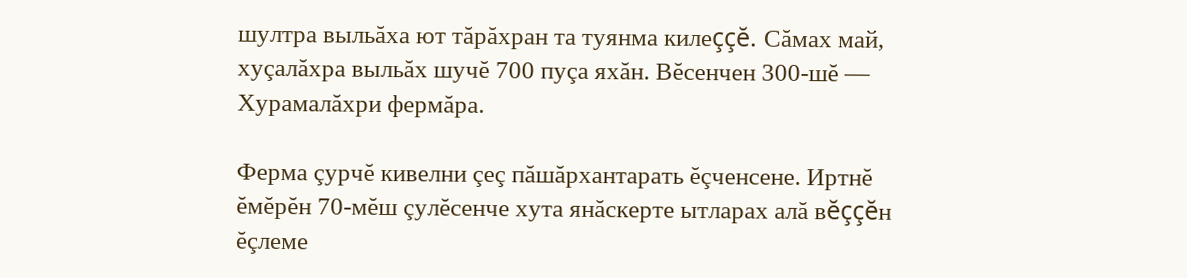шултра выльăха ют тăрăхран та туянма килеççĕ. Сăмах май, хуçалăхра выльăх шучĕ 700 пуçа яхăн. Вĕсенчен 300-шĕ — Хурамалăхри фермăра.

Ферма çурчĕ кивелни çеç пăшăрхантарать ĕçченсене. Иртнĕ ĕмĕрĕн 70-мĕш çулĕсенче хута янăскерте ытларах алă вĕççĕн ĕçлеме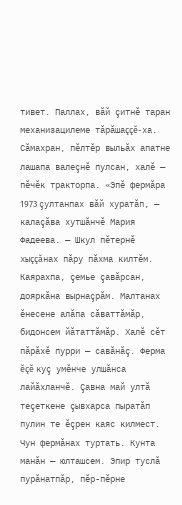тивет. Паллах, вăй çитнĕ таран механизацилеме тăрăшаççĕ-ха. Сăмахран, пĕлтĕр выльăх апатне лашапа валеçнĕ пулсан, халĕ — пĕчĕк тракторпа. «Эпĕ фермăра 1973 çултанпах вăй хуратăп, — калаçăва хутшăнчĕ Мария Фадеева. — Шкул пĕтернĕ хыççăнах пăру пăхма килтĕм. Каярахпа, çемье çавăрсан, дояркăна вырнаçрăм. Малтанах ĕнесене алăпа сăваттăмăр, бидонсем йăтаттăмăр. Халĕ сĕт пăрăхĕ пурри — савăнăç. Ферма ĕçĕ куç умĕнче улшăнса лайăхланчĕ. Çавна май ултă теçеткене çывхарса пыратăп пулин те ĕçрен каяс килмест. Чун фермăнах туртать. Кунта манăн — юлташсем. Эпир туслă пурăнатпăр, пĕр-пĕрне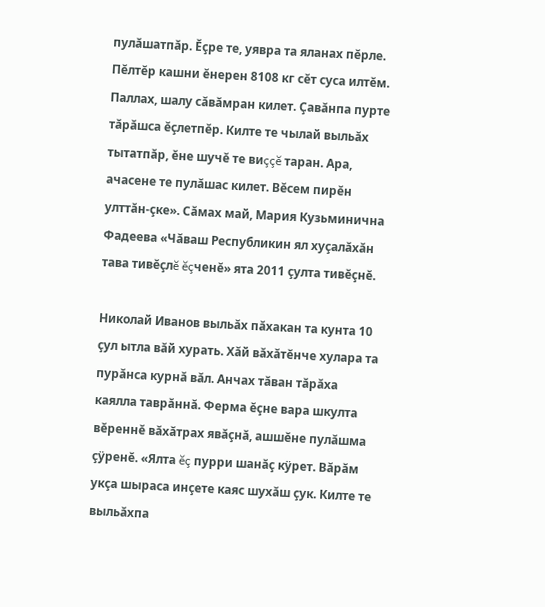пулăшатпăр. Ĕçре те, уявра та яланах пĕрле. Пĕлтĕр кашни ĕнерен 8108 кг сĕт суса илтĕм. Паллах, шалу сăвăмран килет. Çавăнпа пурте тăрăшса ĕçлетпĕр. Килте те чылай выльăх тытатпăр, ĕне шучĕ те виççĕ таран. Ара, ачасене те пулăшас килет. Вĕсем пирĕн улттăн-çке». Сăмах май, Мария Кузьминична Фадеева «Чăваш Республикин ял хуçалăхăн тава тивĕçлĕ ĕçченĕ» ята 2011 çулта тивĕçнĕ.

Николай Иванов выльăх пăхакан та кунта 10 çул ытла вăй хурать. Хăй вăхăтĕнче хулара та пурăнса курнă вăл. Анчах тăван тăрăха каялла таврăннă. Ферма ĕçне вара шкулта вĕреннĕ вăхăтрах явăçнă, ашшĕне пулăшма çÿренĕ. «Ялта ĕç пурри шанăç кÿрет. Вăрăм укçа шыраса инçете каяс шухăш çук. Килте те выльăхпа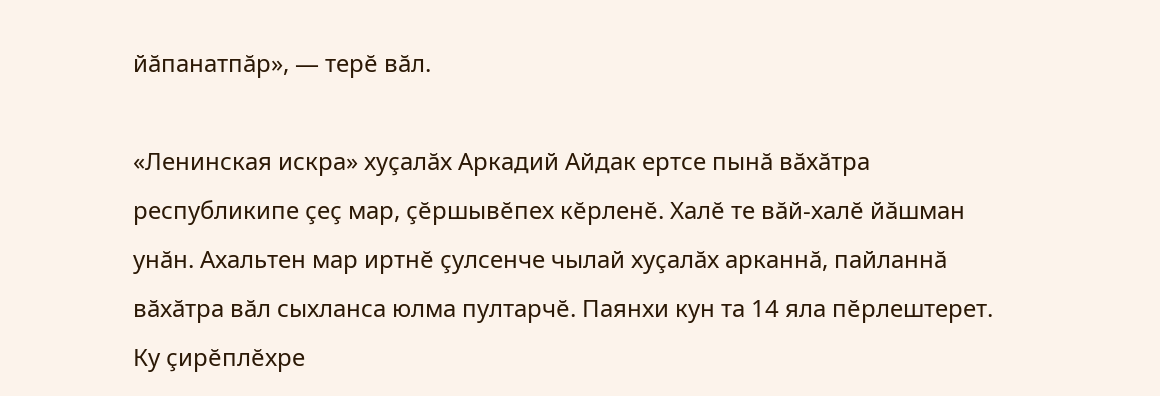йăпанатпăр», — терĕ вăл.

«Ленинская искра» хуçалăх Аркадий Айдак ертсе пынă вăхăтра республикипе çеç мар, çĕршывĕпех кĕрленĕ. Халĕ те вăй-халĕ йăшман унăн. Ахальтен мар иртнĕ çулсенче чылай хуçалăх арканнă, пайланнă вăхăтра вăл сыхланса юлма пултарчĕ. Паянхи кун та 14 яла пĕрлештерет. Ку çирĕплĕхре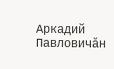Аркадий Павловичăн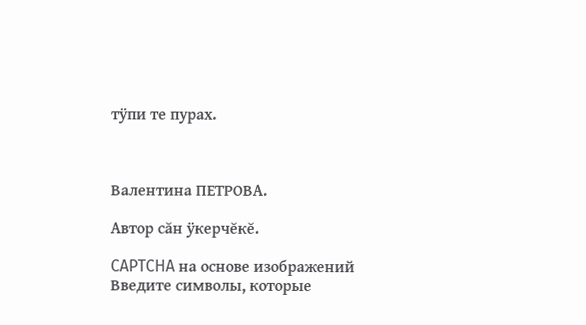тÿпи те пурах.



Валентина ПЕТРОВА.

Автор сăн ÿкерчĕкĕ.

CAPTCHA на основе изображений
Введите символы, которые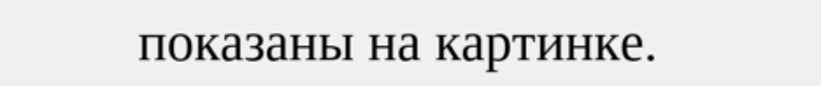показаны на картинке.